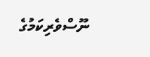ނޫސްވެރިކަމުގެ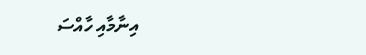އިނާމާއި ހާއްސަ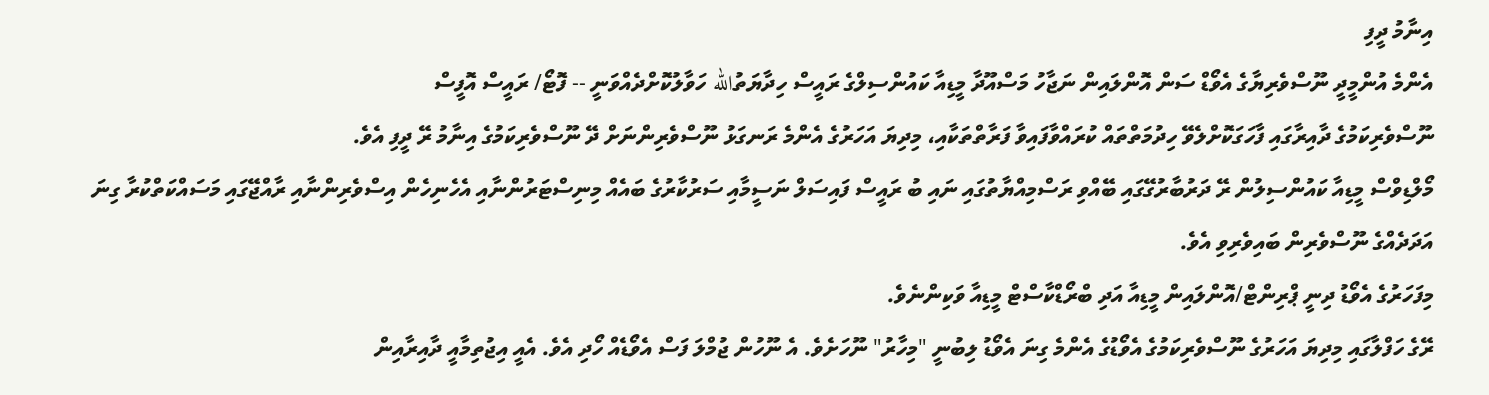އިނާމު ދީފި
އެންމެ އުންމީދީ ނޫސްވެރިޔާގެ އެވޯޑް ސަން އޮންލައިން ނަޖާހު މަސްއޫދާ މީޑިއާ ކައުންސިލްގެ ރައީސް ހިދާޔަތުالله ހަވާލުކޮށްދެއްވަނީ -- ފޮޓޯ/ ރައީސް އޮފީސް
ނޫސްވެރިކަމުގެ ދާއިރާގައި ފާހަގަކޮށްލެވޭ ހިދުމަތްތައް ކުރައްވާފައިވާ ފަރާތްތަކާއި، މިދިޔަ އަހަރުގެ އެންމެ ރަނގަޅު ނޫސްވެރިންނަށް ދޭ ނޫސްވެރިކަމުގެ އިނާމު ރޭ ދީފި އެވެ.
މޯލްޑިވްސް މީޑިއާ ކައުންސިލުން ރޭ ދަރުބާރުގޭގައި ބޭއްވި ރަސްމިއްޔާތުގައި ނައި ބު ރައީސް ފައިސަލް ނަސީމާއި ސަރުކާރުގެ ބައެއް މިނިސްޓަރުންނާއި އެހެނިހެން އިސްވެރިންނާއި ރާއްޖޭގައި މަސައްކަތްކުރާ ގިނަ އަދަދެއްގެ ނޫސްވެރިން ބައިވެރިވި އެވެ.
މިފަހަރުގެ އެވޯޑު ދިނީ ޕްރިންޓް/އޮންލައިން މީޑިއާ އަދި ބްރޯޑްކާސްޓް މީޑިއާ ވަކިންނެވެ.
ރޭގެ ހަފްލާގައި މިދިޔަ އަހަރުގެ ނޫސްވެރިކަމުގެ އެވޯޑުގެ އެންމެ ގިނަ އެވޯޑު ލިބުނީ "މިހާރު" ނޫހަށެވެ. އެ ނޫހުން ޖުމްލަ ފަސް އެވޯޑެއް ހޯދި އެވެ. އެއީ އިޖުތިމާއީ ދާއިރާއިން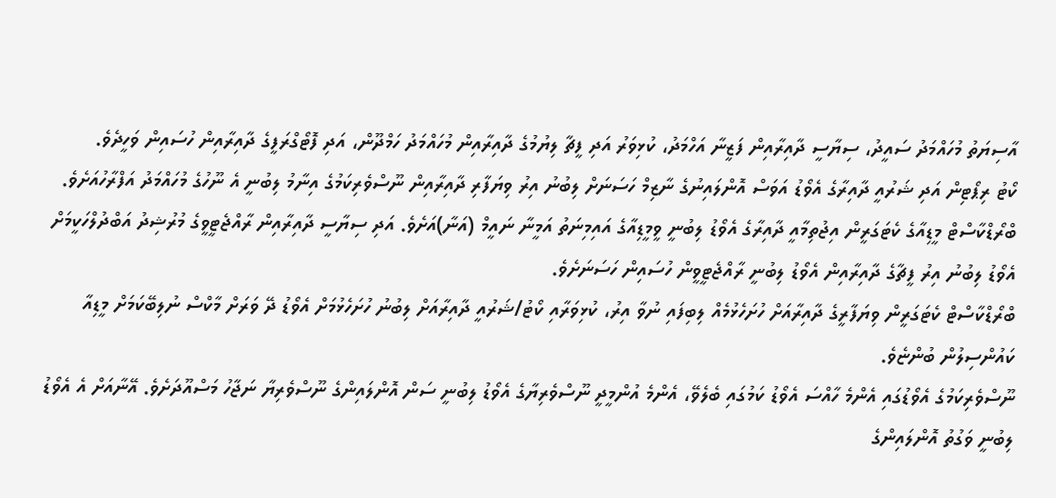އާސިޔަތު މުހައްމަދު ސައީދު، ސިޔާސީ ދާއިރާއިން ފަޒީނާ އަހްމަދު، ކުޅިވަރު އަދި ފީޗާ ލިޔުމުގެ ދާއިރާއިން މުހައްމަދު ހަމްދޫން، އަދި ފޮޓޯގްރަފީގެ ދާއިރާއިން ހުސައިން ވަހީދެވެ.
ކޯޓު ރިޕޯޓިން އަދި ޝަރުއީ ދާއިރާގެ އެވޯޑު އަވަސް އޮންލައިނުގެ ނާޒިމް ހަސަނަށް ލިބުނު އިރު ވިޔަފާރި ދާއިރާއިން ނޫސްވެރިކަމުގެ އިނާމު ލިބުނީ އެ ނޫހުގެ މުހައްމަދު އަފްރާހުއަށެވެ.
ބްރޯޑްކާސްޓް މީޑިއާގެ ކެޓަގަރީން އިޖުތިމާއީ ދާއިރާގެ އެވޯޑު ލިބުނީ ވީމީޑިއާގެ އައިމިނަތު އަމީނާ ނައީމް (އަނާ)އަށެވެ. އަދި ސިޔާސީ ދާއިރާއިން ރާއްޖެޓީވީގެ މުރުޝިދު އަބްދުލްހަކީމަށް އެވޯޑު ލިބުނު އިރު ފީޗާގެ ދާއިރާއިން އެވޯޑު ލިބުނީ ރާއްޖެޓީވީން ހުސައިން ހަސަނަށެވެ.
ބްރޯޑްކާސްޓް ކެޓަގަރީން ވިޔަފާރީގެ ދާއިރާއަށް ހުށަހެޅުމެއް ލިބިފައި ނުވާ އިރު، ކުޅިވަރާއި ކޯޓު/ޝަރުއީ ދާއިރާއަށް ލިބުނު ހުށަހެޅުމަށް އެވޯޑު ދޭ ވަރަށް މާކްސް ނުލިބޭކަމަށް މީޑިއާ ކައުންސިލުން ބުންޏެވެ.
ނޫސްވެރިކަމުގެ އެވޯޑުގައި އެންމެ ހާއްސަ އެވޯޑު ކަމުގައި ބެލެވޭ، އެންމެ އުންމީދީ ނޫސްވެރިޔާގެ އެވޯޑު ލިބުނީ ސަން އޮންލައިންގެ ނޫސްވެރިޔާ ނަޖާހު މަސްއޫދަށެވެ. އޭނާއަށް އެ އެވޯޑު ލިބުނީ ވަގުތު އޮންލައިންގެ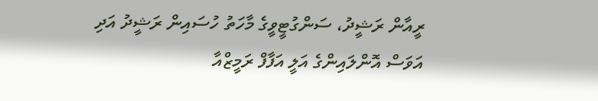ރީއާން ރަޝީދު، ސަންގުޓީވީގެ މާހަތު ހުސައިން ރަޝީދު އަދި އަވަސް އޮންލައިންގެ އަލީ އަފާފް ރަމީޒްއާ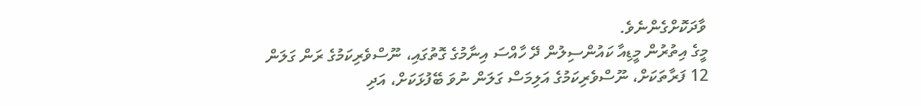ވާދަކޮށްގެންނެވެ.
މީގެ އިތުރުން މީޑިއާ ކައުންސިލުން ދޭ ހާއްސަ އިނާމުގެ ގޮތުގައި، ނޫސްވެރިކަމުގެ ރަން ގަލަން 12 ފަރާތަކަށް، ނޫސްވެރިކަމުގެ އަލިމަސް ގަލަން ނުވަ ބޭފުޅަކަށް، އަދި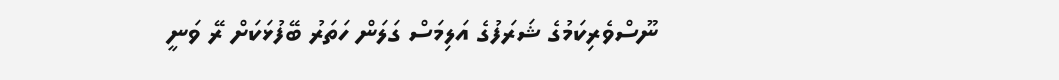ނޫސްވެރިކަމުގެ ޝަރަފުގެ އަލިމަސް ގަލަން ހަތަރު ބޭފުޅަކަށް ރޭ ވަނީ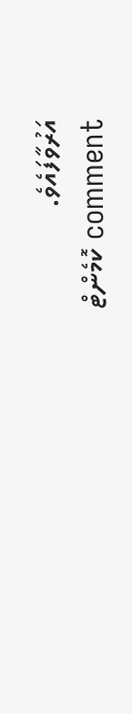އަރުވާފައެވެ.
comment ކޮމެންޓް